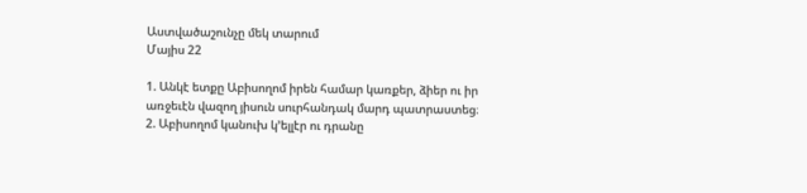Աստվածաշունչը մեկ տարում
Մայիս 22

1. Անկէ ետքը Աբիսողոմ իրեն համար կառքեր, ձիեր ու իր առջեւէն վազող յիսուն սուրհանդակ մարդ պատրաստեց։
2. Աբիսողոմ կանուխ կ’ելլէր ու դրանը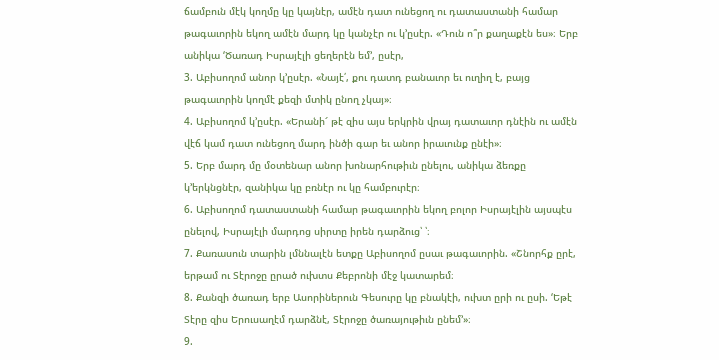ճամբուն մէկ կողմը կը կայնէր, ամէն դատ ունեցող ու դատաստանի համար թագաւորին եկող ամէն մարդ կը կանչէր ու կ’ըսէր. «Դուն ո՞ր քաղաքէն ես»։ Երբ անիկա ‘Ծառադ Իսրայէլի ցեղերէն եմ’, ըսէր,
3. Աբիսողոմ անոր կ’ըսէր. «Նայէ՛, քու դատդ բանաւոր եւ ուղիղ է, բայց թագաւորին կողմէ քեզի մտիկ ընող չկայ»։
4. Աբիսողոմ կ’ըսէր. «Երանի՜ թէ զիս այս երկրին վրայ դատաւոր դնէին ու ամէն վէճ կամ դատ ունեցող մարդ ինծի գար եւ անոր իրաւունք ընէի»։
5. Երբ մարդ մը մօտենար անոր խոնարհութիւն ընելու, անիկա ձեռքը կ’երկնցնէր, զանիկա կը բռնէր ու կը համբուրէր։
6. Աբիսողոմ դատաստանի համար թագաւորին եկող բոլոր Իսրայէլին այսպէս ընելով, Իսրայէլի մարդոց սիրտը իրեն դարձուց՝ ՝։
7. Քառասուն տարին լմննալէն ետքը Աբիսողոմ ըսաւ թագաւորին. «Շնորհք ըրէ, երթամ ու Տէրոջը ըրած ուխտս Քեբրոնի մէջ կատարեմ։
8. Քանզի ծառադ երբ Ասորիներուն Գեսուրը կը բնակէի, ուխտ ըրի ու ըսի. ‘Եթէ Տէրը զիս Երուսաղէմ դարձնէ, Տէրոջը ծառայութիւն ընեմ’»։
9.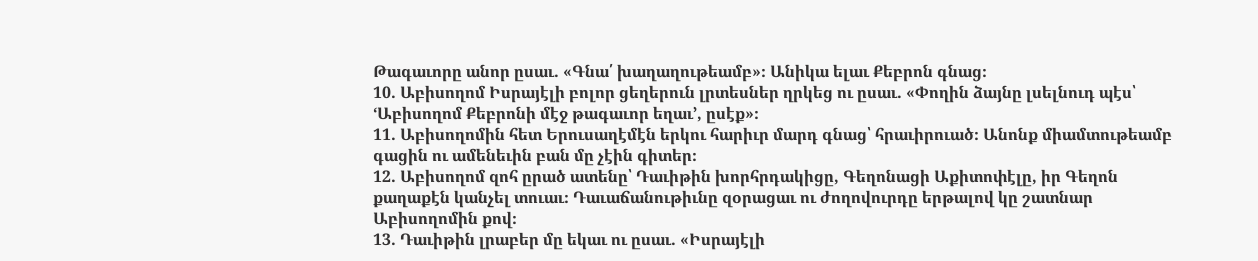Թագաւորը անոր ըսաւ. «Գնա՛ խաղաղութեամբ»։ Անիկա ելաւ Քեբրոն գնաց։
10. Աբիսողոմ Իսրայէլի բոլոր ցեղերուն լրտեսներ ղրկեց ու ըսաւ. «Փողին ձայնը լսելնուդ պէս՝ ‘Աբիսողոմ Քեբրոնի մէջ թագաւոր եղաւ’, ըսէք»։
11. Աբիսողոմին հետ Երուսաղէմէն երկու հարիւր մարդ գնաց՝ հրաւիրուած։ Անոնք միամտութեամբ գացին ու ամենեւին բան մը չէին գիտեր։
12. Աբիսողոմ զոհ ըրած ատենը՝ Դաւիթին խորհրդակիցը, Գեղոնացի Աքիտոփէլը, իր Գեղոն քաղաքէն կանչել տուաւ։ Դաւաճանութիւնը զօրացաւ ու ժողովուրդը երթալով կը շատնար Աբիսողոմին քով։
13. Դաւիթին լրաբեր մը եկաւ ու ըսաւ. «Իսրայէլի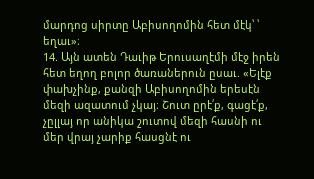մարդոց սիրտը Աբիսողոմին հետ մէկ՝ ՝ եղաւ»։
14. Այն ատեն Դաւիթ Երուսաղէմի մէջ իրեն հետ եղող բոլոր ծառաներուն ըսաւ. «Ելէք փախչինք, քանզի Աբիսողոմին երեսէն մեզի ազատում չկայ։ Շուտ ըրէ՛ք, գացէ՛ք, չըլլայ որ անիկա շուտով մեզի հասնի ու մեր վրայ չարիք հասցնէ ու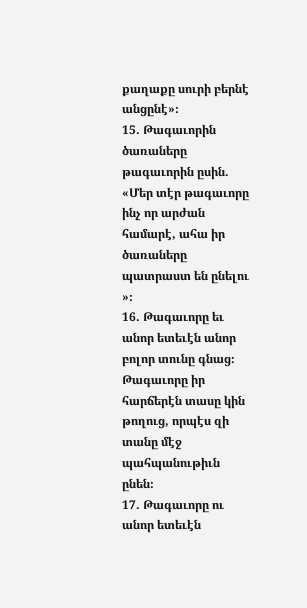քաղաքը սուրի բերնէ անցընէ»։
15. Թագաւորին ծառաները թագաւորին ըսին. «Մեր տէր թագաւորը ինչ որ արժան համարէ, ահա իր ծառաները պատրաստ են ընելու »։
16. Թագաւորը եւ անոր ետեւէն անոր բոլոր տունը գնաց։ Թագաւորը իր հարճերէն տասը կին թողուց, որպէս զի տանը մէջ պահպանութիւն ընեն։
17. Թագաւորը ու անոր ետեւէն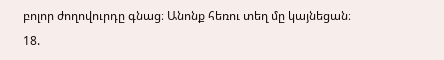բոլոր ժողովուրդը գնաց։ Անոնք հեռու տեղ մը կայնեցան։
18.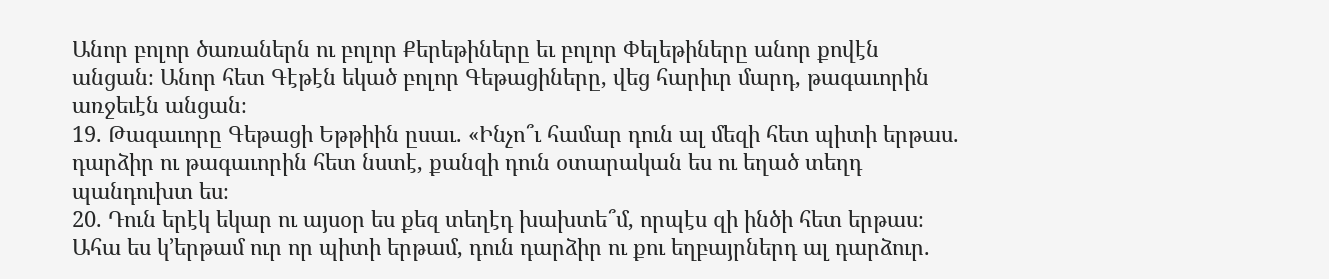Անոր բոլոր ծառաներն ու բոլոր Քերեթիները եւ բոլոր Փելեթիները անոր քովէն անցան։ Անոր հետ Գէթէն եկած բոլոր Գեթացիները, վեց հարիւր մարդ, թագաւորին առջեւէն անցան։
19. Թագաւորը Գեթացի Եթթիին ըսաւ. «Ինչո՞ւ համար դուն ալ մեզի հետ պիտի երթաս. դարձիր ու թագաւորին հետ նստէ, քանզի դուն օտարական ես ու եղած տեղդ պանդուխտ ես։
20. Դուն երէկ եկար ու այսօր ես քեզ տեղէդ խախտե՞մ, որպէս զի ինծի հետ երթաս։ Ահա ես կ’երթամ ուր որ պիտի երթամ, դուն դարձիր ու քու եղբայրներդ ալ դարձուր.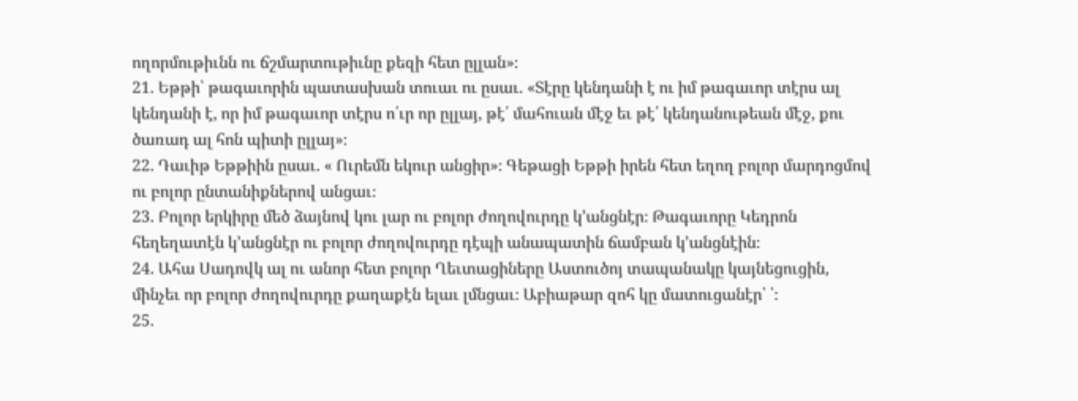ողորմութիւնն ու ճշմարտութիւնը քեզի հետ ըլլան»։
21. Եթթի՝ թագաւորին պատասխան տուաւ ու ըսաւ. «Տէրը կենդանի է ու իմ թագաւոր տէրս ալ կենդանի է, որ իմ թագաւոր տէրս ո՛ւր որ ըլլայ, թէ՛ մահուան մէջ եւ թէ՛ կենդանութեան մէջ, քու ծառադ ալ հոն պիտի ըլլայ»։
22. Դաւիթ Եթթիին ըսաւ. « Ուրեմն եկուր անցիր»։ Գեթացի Եթթի իրեն հետ եղող բոլոր մարդոցմով ու բոլոր ընտանիքներով անցաւ։
23. Բոլոր երկիրը մեծ ձայնով կու լար ու բոլոր ժողովուրդը կ’անցնէր։ Թագաւորը Կեդրոն հեղեղատէն կ’անցնէր ու բոլոր ժողովուրդը դէպի անապատին ճամբան կ’անցնէին։
24. Ահա Սադովկ ալ ու անոր հետ բոլոր Ղեւտացիները Աստուծոյ տապանակը կայնեցուցին, մինչեւ որ բոլոր ժողովուրդը քաղաքէն ելաւ լմնցաւ։ Աբիաթար զոհ կը մատուցանէր՝ ՝։
25.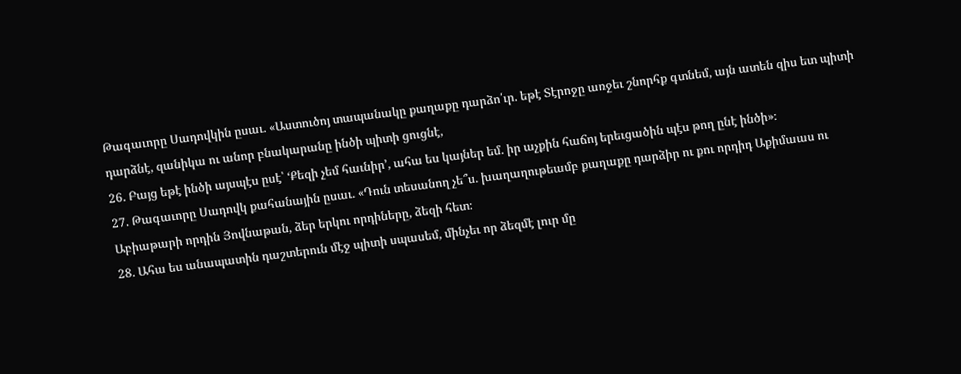Թագաւորը Սադովկին ըսաւ. «Աստուծոյ տապանակը քաղաքը դարձո՛ւր. եթէ Տէրոջը առջեւ շնորհք գտնեմ, այն ատեն զիս ետ պիտի դարձնէ, զանիկա ու անոր բնակարանը ինծի պիտի ցուցնէ,
26. Բայց եթէ ինծի այսպէս ըսէ՝ ‘Քեզի չեմ հաւնիր’, ահա ես կայներ եմ. իր աչքին հաճոյ երեւցածին պէս թող ընէ ինծի»։
27. Թագաւորը Սադովկ քահանային ըսաւ. «Դուն տեսանող չե՞ս. խաղաղութեամբ քաղաքը դարձիր ու քու որդիդ Աքիմաաս ու Աբիաթարի որդին Յովնաթան, ձեր երկու որդիները, ձեզի հետ։
28. Ահա ես անապատին դաշտերուն մէջ պիտի սպասեմ, մինչեւ որ ձեզմէ լուր մը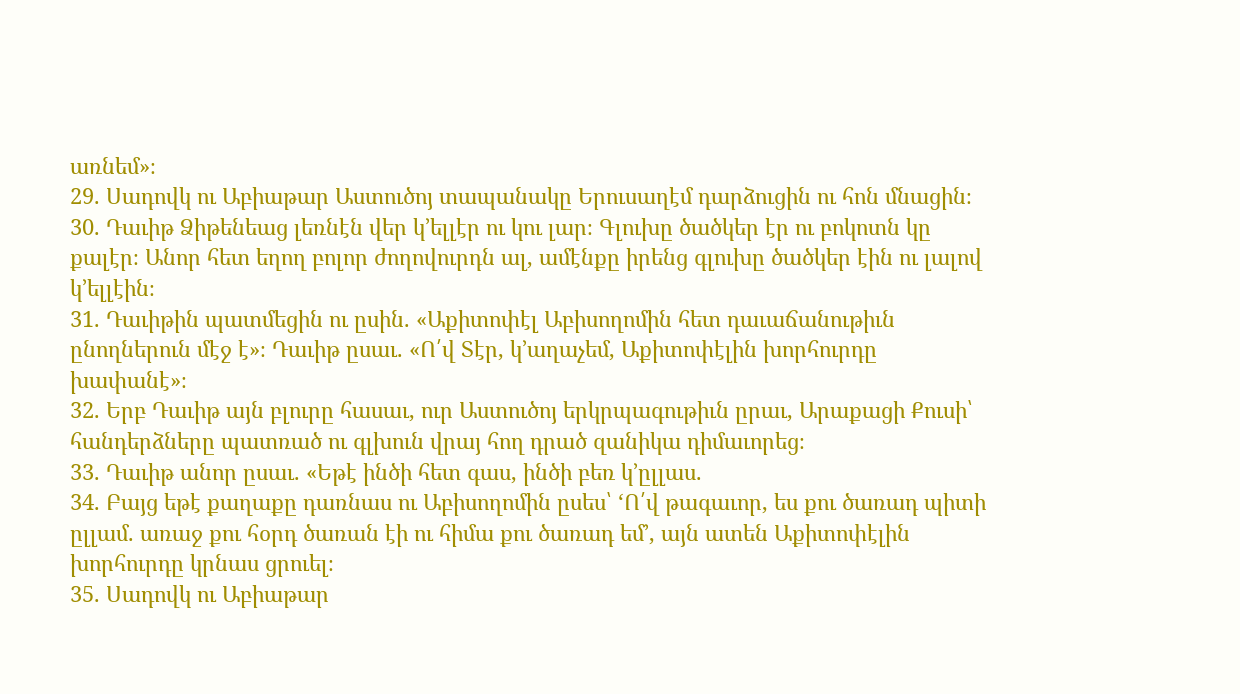առնեմ»։
29. Սադովկ ու Աբիաթար Աստուծոյ տապանակը Երուսաղէմ դարձուցին ու հոն մնացին։
30. Դաւիթ Ձիթենեաց լեռնէն վեր կ’ելլէր ու կու լար։ Գլուխը ծածկեր էր ու բոկոտն կը քալէր։ Անոր հետ եղող բոլոր ժողովուրդն ալ, ամէնքը իրենց գլուխը ծածկեր էին ու լալով կ’ելլէին։
31. Դաւիթին պատմեցին ու ըսին. «Աքիտոփէլ Աբիսողոմին հետ դաւաճանութիւն ընողներուն մէջ է»։ Դաւիթ ըսաւ. «Ո՛վ Տէր, կ’աղաչեմ, Աքիտոփէլին խորհուրդը խափանէ»։
32. Երբ Դաւիթ այն բլուրը հասաւ, ուր Աստուծոյ երկրպագութիւն ըրաւ, Արաքացի Քուսի՝ հանդերձները պատռած ու գլխուն վրայ հող դրած զանիկա դիմաւորեց։
33. Դաւիթ անոր ըսաւ. «Եթէ ինծի հետ գաս, ինծի բեռ կ’ըլլաս.
34. Բայց եթէ քաղաքը դառնաս ու Աբիսողոմին ըսես՝ ‘Ո՛վ թագաւոր, ես քու ծառադ պիտի ըլլամ. առաջ քու հօրդ ծառան էի ու հիմա քու ծառադ եմ’, այն ատեն Աքիտոփէլին խորհուրդը կրնաս ցրուել։
35. Սադովկ ու Աբիաթար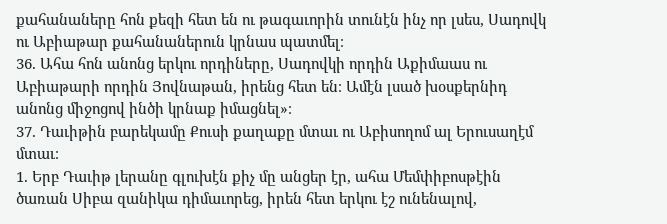քահանաները հոն քեզի հետ են ու թագաւորին տունէն ինչ որ լսես, Սադովկ ու Աբիաթար քահանաներուն կրնաս պատմել։
36. Ահա հոն անոնց երկու որդիները, Սադովկի որդին Աքիմաաս ու Աբիաթարի որդին Յովնաթան, իրենց հետ են։ Ամէն լսած խօսքերնիդ անոնց միջոցով ինծի կրնաք իմացնել»։
37. Դաւիթին բարեկամը Քուսի քաղաքը մտաւ ու Աբիսողոմ ալ Երուսաղէմ մտաւ։
1. Երբ Դաւիթ լերանը գլուխէն քիչ մը անցեր էր, ահա Մեմփիբոսթէին ծառան Սիբա զանիկա դիմաւորեց, իրեն հետ երկու էշ ունենալով,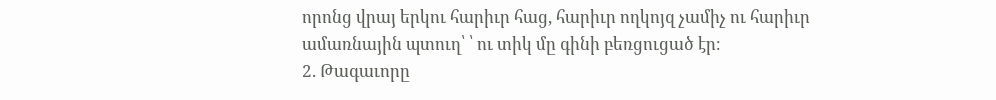որոնց վրայ երկու հարիւր հաց, հարիւր ողկոյզ չամիչ ու հարիւր ամառնային պտուղ՝ ՝ ու տիկ մը գինի բեռցուցած էր։
2. Թագաւորը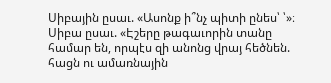Սիբային ըսաւ. «Ասոնք ի՞նչ պիտի ընես՝ ՝»։ Սիբա ըսաւ. «Էշերը թագաւորին տանը համար են, որպէս զի անոնց վրայ հեծնեն. հացն ու ամառնային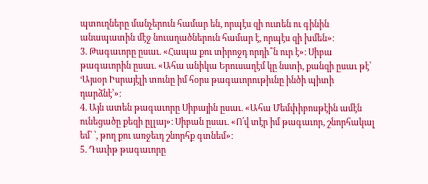պտուղները մանչերուն համար են, որպէս զի ուտեն ու գինին անապատին մէջ նուաղածներուն համար է, որպէս զի խմեն»։
3. Թագաւորը ըսաւ. «Հապա քու տիրոջդ որդի՞ն ուր է»։ Սիբա թագաւորին ըսաւ. «Ահա անիկա Երուսաղէմ կը նստի, քանզի ըսաւ թէ՝ ‘Այսօր Իսրայէլի տունը իմ հօրս թագաւորութիւնը ինծի պիտի դարձնէ’»։
4. Այն ատեն թագաւորը Սիբային ըսաւ. «Ահա Մեմփիբոսթէին ամէն ունեցածը քեզի ըլլայ»։ Սիբան ըսաւ. «Ո՛վ տէր իմ թագաւոր, շնորհակալ եմ՝ ՝, թող քու առջեւդ շնորհք գտնեմ»։
5. Դաւիթ թագաւորը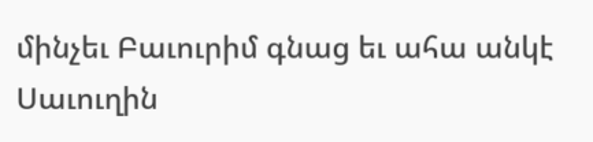մինչեւ Բաւուրիմ գնաց եւ ահա անկէ Սաւուղին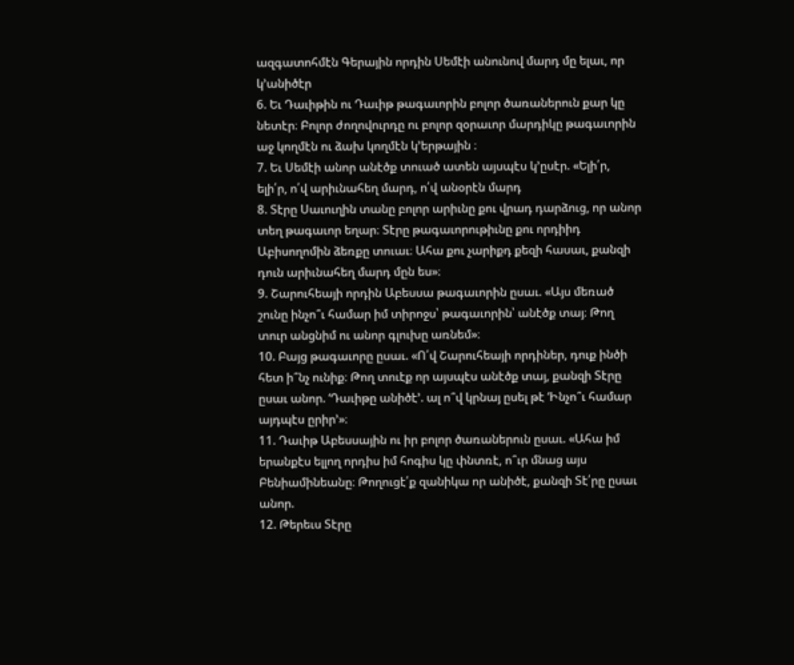ազգատոհմէն Գերային որդին Սեմէի անունով մարդ մը ելաւ, որ կ’անիծէր
6. Եւ Դաւիթին ու Դաւիթ թագաւորին բոլոր ծառաներուն քար կը նետէր։ Բոլոր ժողովուրդը ու բոլոր զօրաւոր մարդիկը թագաւորին աջ կողմէն ու ձախ կողմէն կ’երթային ։
7. Եւ Սեմէի անոր անէծք տուած ատեն այսպէս կ’ըսէր. «Ելի՛ր, ելի՛ր, ո՛վ արիւնահեղ մարդ, ո՛վ անօրէն մարդ
8. Տէրը Սաւուղին տանը բոլոր արիւնը քու վրադ դարձուց, որ անոր տեղ թագաւոր եղար։ Տէրը թագաւորութիւնը քու որդիիդ Աբիսողոմին ձեռքը տուաւ։ Ահա քու չարիքդ քեզի հասաւ, քանզի դուն արիւնահեղ մարդ մըն ես»։
9. Շարուհեայի որդին Աբեսսա թագաւորին ըսաւ. «Այս մեռած շունը ինչո՞ւ համար իմ տիրոջս՝ թագաւորին՝ անէծք տայ։ Թող տուր անցնիմ ու անոր գլուխը առնեմ»։
10. Բայց թագաւորը ըսաւ. «Ո՛վ Շարուհեայի որդիներ, դուք ինծի հետ ի՞նչ ունիք։ Թող տուէք որ այսպէս անէծք տայ, քանզի Տէրը ըսաւ անոր. ‘Դաւիթը անիծէ’. ալ ո՞վ կրնայ ըսել թէ ‘Ինչո՞ւ համար այդպէս ըրիր’»։
11. Դաւիթ Աբեսսային ու իր բոլոր ծառաներուն ըսաւ. «Ահա իմ երանքէս ելլող որդիս իմ հոգիս կը փնտռէ, ո՞ւր մնաց այս Բենիամինեանը։ Թողուցէ՛ք զանիկա որ անիծէ, քանզի Տէ՛րը ըսաւ անոր.
12. Թերեւս Տէրը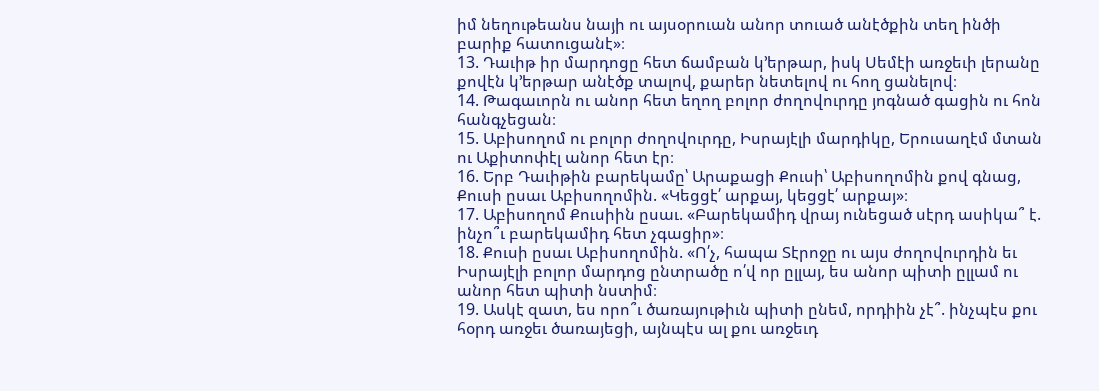իմ նեղութեանս նայի ու այսօրուան անոր տուած անէծքին տեղ ինծի բարիք հատուցանէ»։
13. Դաւիթ իր մարդոցը հետ ճամբան կ’երթար, իսկ Սեմէի առջեւի լերանը քովէն կ’երթար անէծք տալով, քարեր նետելով ու հող ցանելով։
14. Թագաւորն ու անոր հետ եղող բոլոր ժողովուրդը յոգնած գացին ու հոն հանգչեցան։
15. Աբիսողոմ ու բոլոր ժողովուրդը, Իսրայէլի մարդիկը, Երուսաղէմ մտան ու Աքիտոփէլ անոր հետ էր։
16. Երբ Դաւիթին բարեկամը՝ Արաքացի Քուսի՝ Աբիսողոմին քով գնաց, Քուսի ըսաւ Աբիսողոմին. «Կեցցէ՛ արքայ, կեցցէ՛ արքայ»։
17. Աբիսողոմ Քուսիին ըսաւ. «Բարեկամիդ վրայ ունեցած սէրդ ասիկա՞ է. ինչո՞ւ բարեկամիդ հետ չգացիր»։
18. Քուսի ըսաւ Աբիսողոմին. «Ո՛չ, հապա Տէրոջը ու այս ժողովուրդին եւ Իսրայէլի բոլոր մարդոց ընտրածը ո՛վ որ ըլլայ, ես անոր պիտի ըլլամ ու անոր հետ պիտի նստիմ։
19. Ասկէ զատ, ես որո՞ւ ծառայութիւն պիտի ընեմ, որդիին չէ՞. ինչպէս քու հօրդ առջեւ ծառայեցի, այնպէս ալ քու առջեւդ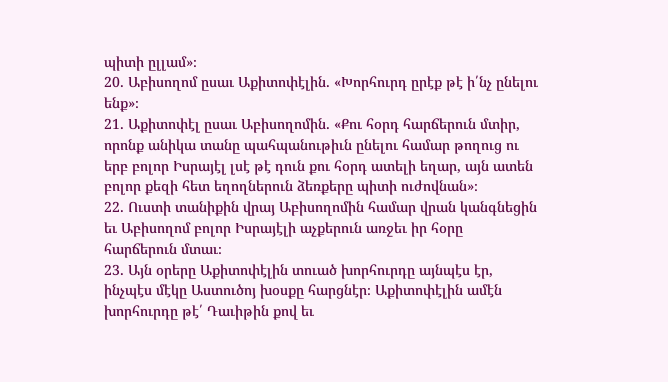պիտի ըլլամ»։
20. Աբիսողոմ ըսաւ Աքիտոփէլին. «Խորհուրդ ըրէք թէ ի՛նչ ընելու ենք»։
21. Աքիտոփէլ ըսաւ Աբիսողոմին. «Քու հօրդ հարճերուն մտիր, որոնք անիկա տանը պահպանութիւն ընելու համար թողուց ու երբ բոլոր Իսրայէլ լսէ թէ դուն քու հօրդ ատելի եղար, այն ատեն բոլոր քեզի հետ եղողներուն ձեռքերը պիտի ուժովնան»։
22. Ուստի տանիքին վրայ Աբիսողոմին համար վրան կանգնեցին եւ Աբիսողոմ բոլոր Իսրայէլի աչքերուն առջեւ իր հօրը հարճերուն մտաւ։
23. Այն օրերը Աքիտոփէլին տուած խորհուրդը այնպէս էր, ինչպէս մէկը Աստուծոյ խօսքը հարցնէր։ Աքիտոփէլին ամէն խորհուրդը թէ՛ Դաւիթին քով եւ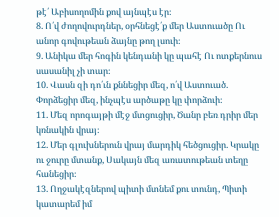թէ՛ Աբիսողոմին քով այնպէս էր։
8. Ո՛վ ժողովուրդներ, օրհնեցէ՛ք մեր Աստուածը Ու անոր գովութեան ձայնը թող լսուի։
9. Անիկա մեր հոգին կենդանի կը պահէ Ու ոտքերնուս սասանիլ չի տար։
10. Վասն զի դո՛ւն քննեցիր մեզ, ո՛վ Աստուած. Փորձեցիր մեզ, ինչպէս արծաթը կը փորձուի։
11. Մեզ որոգայթի մէջ մտցուցիր, Ծանր բեռ դրիր մեր կռնակին վրայ։
12. Մեր գլուխներուն վրայ մարդիկ հեծցուցիր. Կրակը ու ջուրը մտանք, Սակայն մեզ առատութեան տեղը հանեցիր։
13. Ողջակէզներով պիտի մտնեմ քու տունդ, Պիտի կատարեմ իմ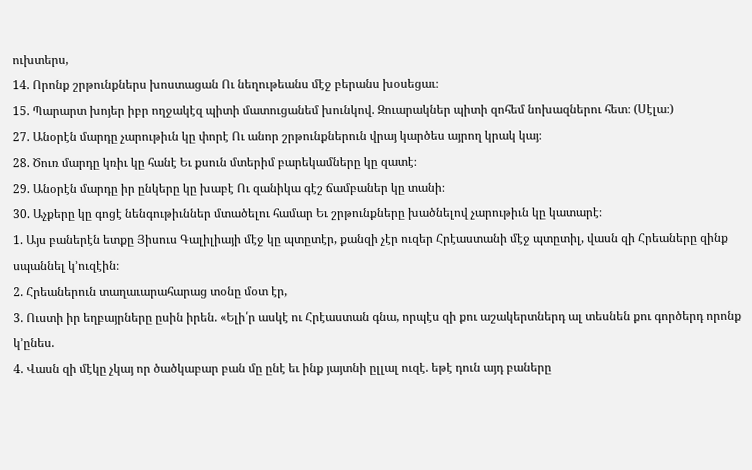ուխտերս,
14. Որոնք շրթունքներս խոստացան Ու նեղութեանս մէջ բերանս խօսեցաւ։
15. Պարարտ խոյեր իբր ողջակէզ պիտի մատուցանեմ խունկով. Զուարակներ պիտի զոհեմ նոխազներու հետ։ (Սէլա։)
27. Անօրէն մարդը չարութիւն կը փորէ Ու անոր շրթունքներուն վրայ կարծես այրող կրակ կայ։
28. Ծուռ մարդը կռիւ կը հանէ Եւ քսուն մտերիմ բարեկամները կը զատէ։
29. Անօրէն մարդը իր ընկերը կը խաբէ Ու զանիկա գէշ ճամբաներ կը տանի։
30. Աչքերը կը գոցէ նենգութիւններ մտածելու համար Եւ շրթունքները խածնելով չարութիւն կը կատարէ։
1. Այս բաներէն ետքը Յիսուս Գալիլիայի մէջ կը պտըտէր, քանզի չէր ուզեր Հրէաստանի մէջ պտըտիլ, վասն զի Հրեաները զինք սպաննել կ’ուզէին։
2. Հրեաներուն տաղաւարահարաց տօնը մօտ էր,
3. Ուստի իր եղբայրները ըսին իրեն. «Ելի՛ր ասկէ ու Հրէաստան գնա, որպէս զի քու աշակերտներդ ալ տեսնեն քու գործերդ որոնք կ’ընես.
4. Վասն զի մէկը չկայ որ ծածկաբար բան մը ընէ եւ ինք յայտնի ըլլալ ուզէ. եթէ դուն այդ բաները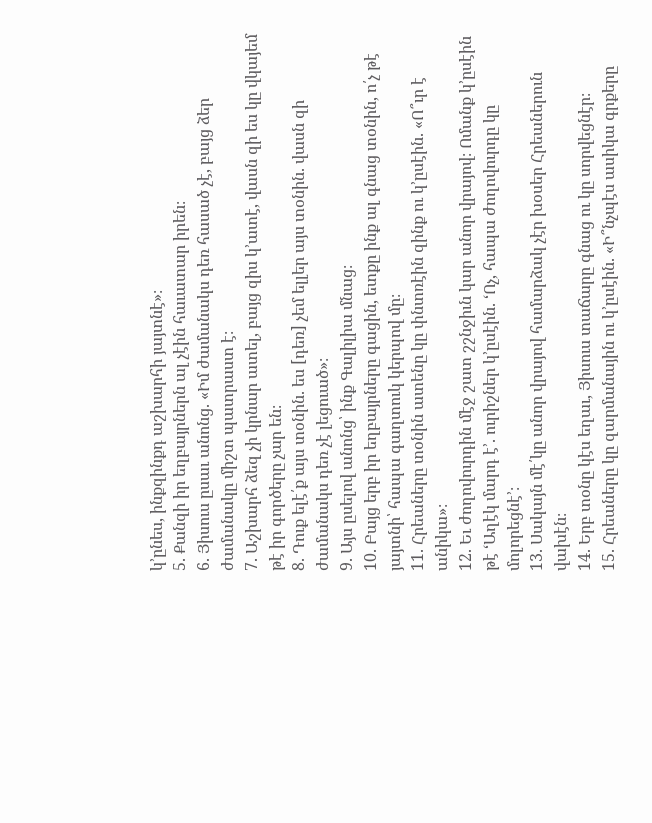կ’ընես, ինքզինքդ աշխարհի յայտնէ»։
5. Քանզի իր եղբայրներն ալ չէին հաւատար իրեն։
6. Յիսուս ըսաւ անոնց. «Իմ ժամանակս դեռ հասած չէ, բայց ձեր ժամանակը միշտ պատրաստ է։
7. Աշխարհ ձեզ չի կրնար ատել, բայց զիս կ’ատէ, վասն զի ես կը վկայեմ թէ իր գործերը չար են։
8. Դուք ելէ՛ք այս տօնին. ես [դեռ] չեմ ելլեր այս տօնին. վասն զի ժամանակս դեռ չէ լեցուած»։
9. Այս ըսելով անոնց՝ ինք Գալիլիա մնաց։
10. Բայց երբ իր եղբայրները գացին, ետքը ինք ալ գնաց տօնին, ո՛չ թէ յայտնի՝ հապա գաղտուկ կերպով մը։
11. Հրեաները տօնին ատենը կը փնտռէին զինք ու կ’ըսէին. «Ո՞ւր է անիկա»։
12. Եւ ժողովուրդին մէջ շատ շշնջիւն կար անոր վրայով։ Ոմանք կ’ըսէին թէ ‘Աղէկ մարդ է’. ուրիշներ կ’ըսէին. ‘Ոչ, հապա ժողովուրդը կը մոլորեցնէ’։
13. Սակայն մէ՛կը անոր վրայով համարձակ չէր խօսեր Հրեաներուն վախէն։
14. Երբ տօնը կէս եղաւ, Յիսուս տաճարը գնաց ու կը սորվեցնէր։
15. Հրեաները կը զարմանային ու կ’ըսէին. «Ի՞նչպէս ասիկա գրքերը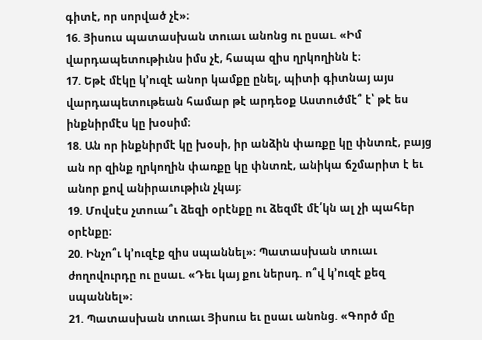գիտէ, որ սորված չէ»։
16. Յիսուս պատասխան տուաւ անոնց ու ըսաւ. «Իմ վարդապետութիւնս իմս չէ, հապա զիս ղրկողինն է։
17. Եթէ մէկը կ’ուզէ անոր կամքը ընել, պիտի գիտնայ այս վարդապետութեան համար թէ արդեօք Աստուծմէ՞ է՝ թէ ես ինքնիրմէս կը խօսիմ։
18. Ան որ ինքնիրմէ կը խօսի, իր անձին փառքը կը փնտռէ, բայց ան որ զինք ղրկողին փառքը կը փնտռէ, անիկա ճշմարիտ է եւ անոր քով անիրաւութիւն չկայ։
19. Մովսէս չտուա՞ւ ձեզի օրէնքը ու ձեզմէ մէ՛կն ալ չի պահեր օրէնքը։
20. Ինչո՞ւ կ’ուզէք զիս սպաննել»։ Պատասխան տուաւ ժողովուրդը ու ըսաւ. «Դեւ կայ քու ներսդ. ո՞վ կ’ուզէ քեզ սպաննել»։
21. Պատասխան տուաւ Յիսուս եւ ըսաւ անոնց. «Գործ մը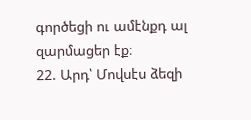գործեցի ու ամէնքդ ալ զարմացեր էք։
22. Արդ՝ Մովսէս ձեզի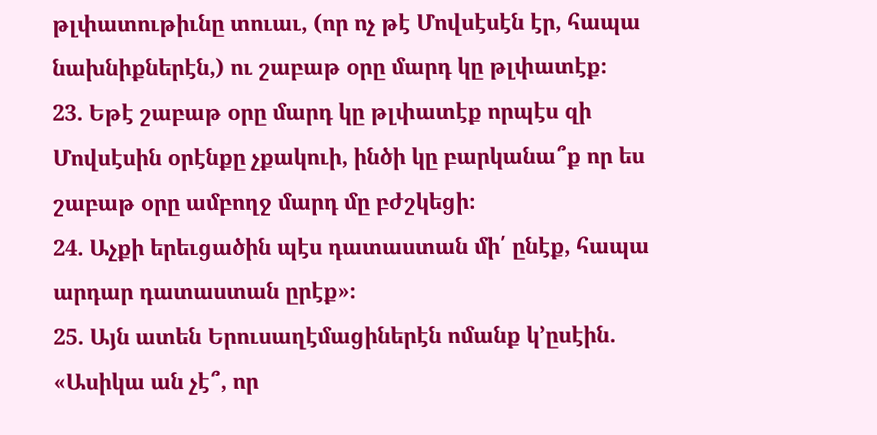թլփատութիւնը տուաւ, (որ ոչ թէ Մովսէսէն էր, հապա նախնիքներէն,) ու շաբաթ օրը մարդ կը թլփատէք։
23. Եթէ շաբաթ օրը մարդ կը թլփատէք որպէս զի Մովսէսին օրէնքը չքակուի, ինծի կը բարկանա՞ք որ ես շաբաթ օրը ամբողջ մարդ մը բժշկեցի։
24. Աչքի երեւցածին պէս դատաստան մի՛ ընէք, հապա արդար դատաստան ըրէք»։
25. Այն ատեն Երուսաղէմացիներէն ոմանք կ’ըսէին. «Ասիկա ան չէ՞, որ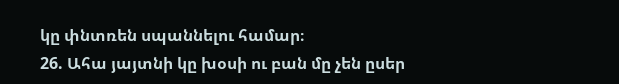կը փնտռեն սպաննելու համար։
26. Ահա յայտնի կը խօսի ու բան մը չեն ըսեր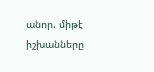անոր. միթէ իշխանները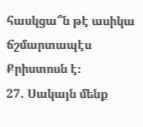հասկցա՞ն թէ ասիկա ճշմարտապէս Քրիստոսն է։
27. Սակայն մենք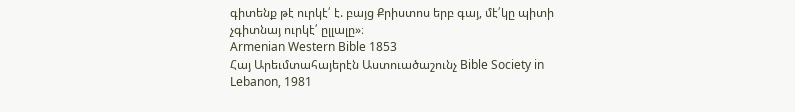գիտենք թէ ուրկէ՛ է. բայց Քրիստոս երբ գայ, մէ՛կը պիտի չգիտնայ ուրկէ՛ ըլլալը»։
Armenian Western Bible 1853
Հայ Արեւմտահայերէն Աստուածաշունչ Bible Society in Lebanon, 1981